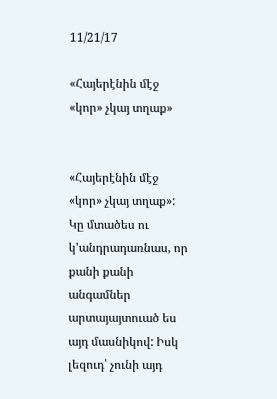11/21/17

«Հայերէնին մէջ «կոր» չկայ տղաք»


«Հայերէնին մէջ «կոր» չկայ տղաք»:
Կը մտածես ու կ'անդրադառնաս, որ քանի քանի անգամներ արտայայտուած ես այդ մասնիկով: Իսկ լեզուդ՝ չունի այդ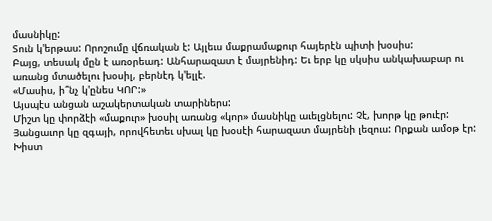մասնիկը:
Տուն կ'երթաս: Որոշումը վճռական է: Այլեւս մաքրամաքուր հայերէն պիտի խօսիս:
Բայց, տեսակ մըն է առօրեադ: Անհարազատ է մայրենիդ: Եւ երբ կը սկսիս անկախաբար ու առանց մտածելու խօսիլ, բերնէդ կ'ելլէ.
«Մասիս, ի՞նչ կ'ընես ԿՈՐ:»
Այսպէս անցան աշակերտական տարիներս:
Միշտ կը փորձէի «մաքուր» խօսիլ առանց «կոր» մասնիկը աւելցնելու: Չէ, խորթ կը թուէր:
Յանցաւոր կը զգայի, որովհետեւ սխալ կը խօսէի հարազատ մայրենի լեզուս: Որքան ամօթ էր:
Խիստ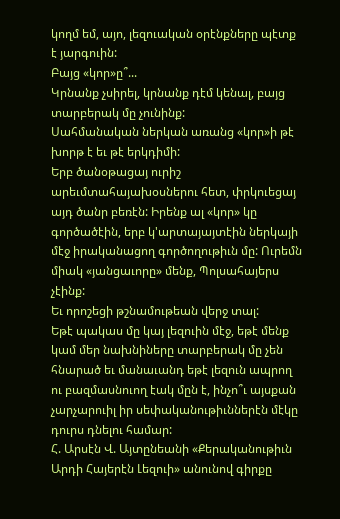կողմ եմ, այո, լեզուական օրէնքները պէտք է յարգուին:
Բայց «կոր»ը՞...
Կրնանք չսիրել, կրնանք դէմ կենալ, բայց տարբերակ մը չունինք:
Սահմանական ներկան առանց «կոր»ի թէ խորթ է եւ թէ երկդիմի:
Երբ ծանօթացայ ուրիշ արեւմտահայախօսներու հետ, փրկուեցայ այդ ծանր բեռէն: Իրենք ալ «կոր» կը գործածէին, երբ կ'արտայայտէին ներկայի մէջ իրականացող գործողութիւն մը: Ուրեմն միակ «յանցաւորը» մենք, Պոլսահայերս չէինք:
Եւ որոշեցի թշնամութեան վերջ տալ:
Եթէ պակաս մը կայ լեզուին մէջ, եթէ մենք կամ մեր նախնիները տարբերակ մը չեն հնարած եւ մանաւանդ եթէ լեզուն ապրող ու բազմասնուող էակ մըն է, ինչո՞ւ այսքան չարչարուիլ իր սեփականութիւններէն մէկը դուրս դնելու համար:
Հ. Արսէն Վ. Այտընեանի «Քերականութիւն Արդի Հայերէն Լեզուի» անունով գիրքը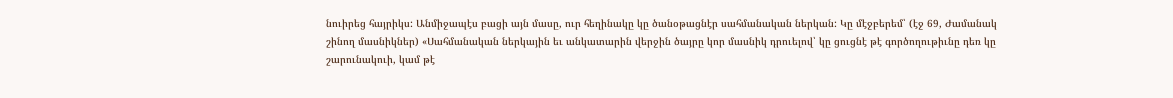նուիրեց հայրիկս: Անմիջապէս բացի այն մասը, ուր հեղինակը կը ծանօթացնէր սահմանական ներկան: Կը մէջբերեմ՝ (էջ 69, Ժամանակ շինող մասնիկներ) «Սահմանական ներկային եւ անկատարին վերջին ծայրը կոր մասնիկ դրուելով՝ կը ցուցնէ թէ գործողութիւնը դեռ կը շարունակուի, կամ թէ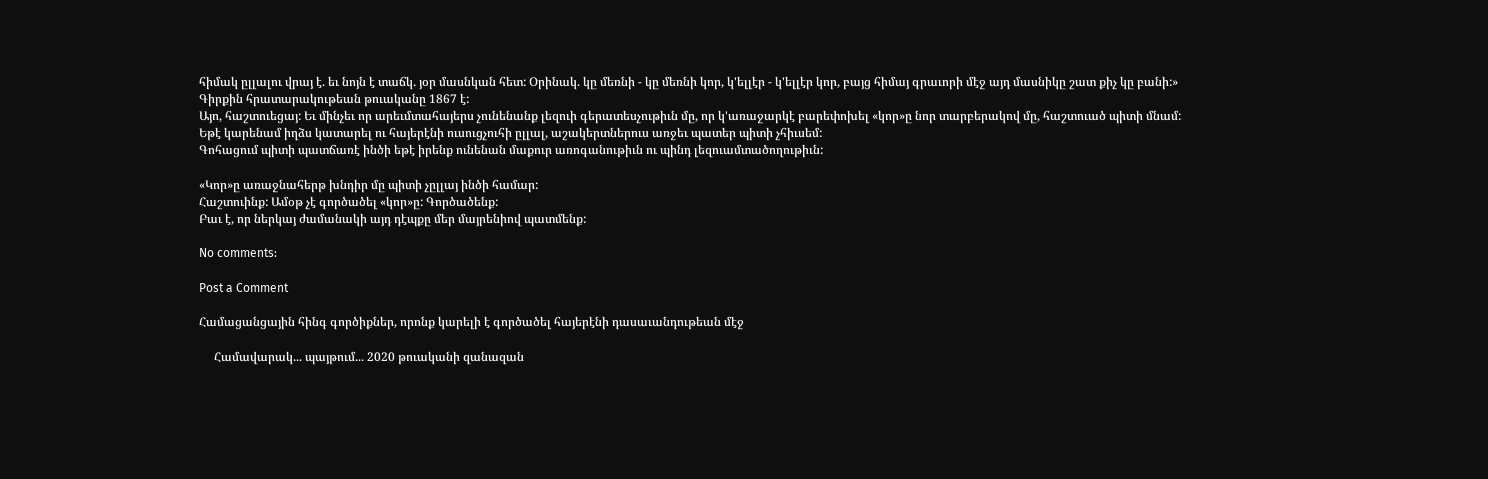հիմակ ըլլալու վրայ է. եւ նոյն է տաճկ. յօր մասնկան հետ: Օրինակ. կը մեռնի - կը մեռնի կոր, կ'ելլէր - կ'ելլէր կոր, բայց հիմայ գրաւորի մէջ այդ մասնիկը շատ քիչ կը բանի:»
Գիրքին հրատարակութեան թուականը 1867 է:
Այո, հաշտուեցայ: Եւ մինչեւ որ արեւմտահայերս չունենանք լեզուի գերատեսչութիւն մը, որ կ'առաջարկէ բարեփոխել «կոր»ը նոր տարբերակով մը, հաշտուած պիտի մնամ:
Եթէ կարենամ իղձս կատարել ու հայերէնի ուսուցչուհի ըլլալ, աշակերտներուս առջեւ պատեր պիտի չհիւսեմ:
Գոհացում պիտի պատճառէ ինծի եթէ իրենք ունենան մաքուր առոգանութիւն ու պինդ լեզուամտածողութիւն:

«Կոր»ը առաջնահերթ խնդիր մը պիտի չըլլայ ինծի համար:
Հաշտուինք: Ամօթ չէ գործածել «կոր»ը: Գործածենք:
Բաւ է, որ ներկայ ժամանակի այդ դէպքը մեր մայրենիով պատմենք:

No comments:

Post a Comment

Համացանցային հինգ գործիքներ, որոնք կարելի է գործածել հայերէնի դասաւանդութեան մէջ

     Համավարակ... պայթում... 2020 թուականի զանազան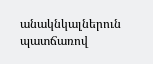անակնկալներուն պատճառով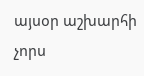այսօր աշխարհի չորս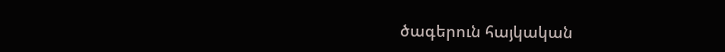ծագերուն հայկական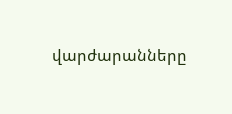վարժարանները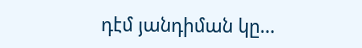դէմ յանդիման կը...